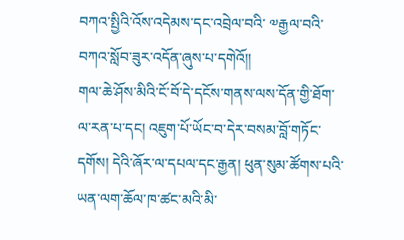བཀའ་སྤྱིའི་འོས་འདེམས་དང་འབྲེལ་བའི་ ༧རྒྱལ་བའི་བཀའ་སློབ་ཟུར་འདོན་ཞུས་པ་དགེའོ།།
གལ་ཆེ་ཤོས་མིའི་ངོ་བོ་དེ་དངོས་གནས་ལས་དོན་གྱི་ཐོག་ལ་རན་པ་དང། འཇུག་པོ་ཡོང་བ་དེར་བསམ་བློ་གཏོང་དགོས། དེའི་ཞོར་ལ་དཔལ་དང་རྒྱན། ཕུན་སུམ་ཚོགས་པའི་ཡན་ལག་ཆོལ་ཁ་ཚང་མའི་མི་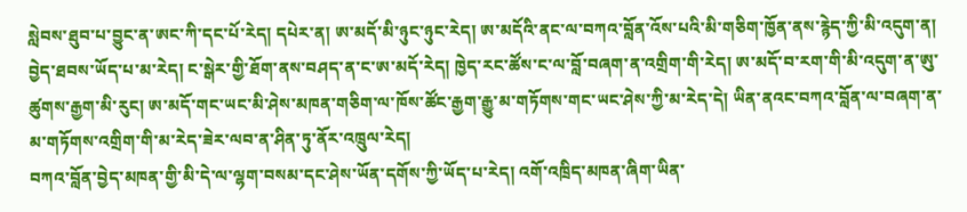སླེབས་ཐུབ་པ་བྱུང་ན་ཨང་ཀི་དང་པོ་རེད། དཔེར་ན། ཨ་མདོ་མི་ཉུང་ཉུང་རེད། ཨ་མདོའི་ནང་ལ་བཀའ་བློན་འོས་པའི་མི་གཅིག་ཁྱོན་ནས་རྙེད་ཀྱི་མི་འདུག་ན། བྱེད་ཐབས་ཡོད་པ་མ་རེད། ང་སྒེར་གྱི་ཐོག་ནས་བཤད་ན་ང་ཨ་མདོ་རེད། ཁྱེད་རང་ཚོས་ང་ལ་བློ་བཞག་ན་འགྲིག་གི་རེད། ཨ་མདོ་བ་རག་གི་མི་འདུག་ན་ཨུ་ཚུགས་རྒྱག་མི་རུང། ཨ་མདོ་གང་ཡང་མི་ཤེས་མཁན་གཅིག་ལ་ཁོས་ཚོང་རྒྱག་རྒྱུ་མ་གཏོགས་གང་ཡང་ཤེས་ཀྱི་མ་རེད་དེ། ཡིན་ནའང་བཀའ་བློན་ལ་བཞག་ན་མ་གཏོགས་འགྲིག་གི་མ་རེད་ཟེར་ལབ་ན་ཤིན་ཏུ་ནོར་འཁྲུལ་རེད།
བཀའ་བློན་བྱེད་མཁན་གྱི་མི་དེ་ལ་ལྷག་བསམ་དང་ཤེས་ཡོན་དགོས་ཀྱི་ཡོད་པ་རེད། འགོ་འཁྲིད་མཁན་ཞིག་ཡིན་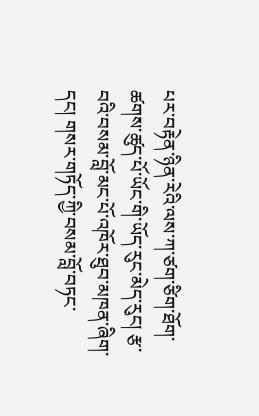པར་བརྟེན་ཉིན་རེའི་ལས་ཀ་ཙག་ཙིག་ཐོག་ཚགས་ཚུད་པོ་ཡོང་གི་ཡོད་རུང་མེད་རུང། རྩ་བའི་བསམ་བློ་མང་པོ་འཁོར་ཐུབ་མཁན་ཞིག་དང། གསར་གཏོད་ཀྱི་བསམ་བློ་བཏང་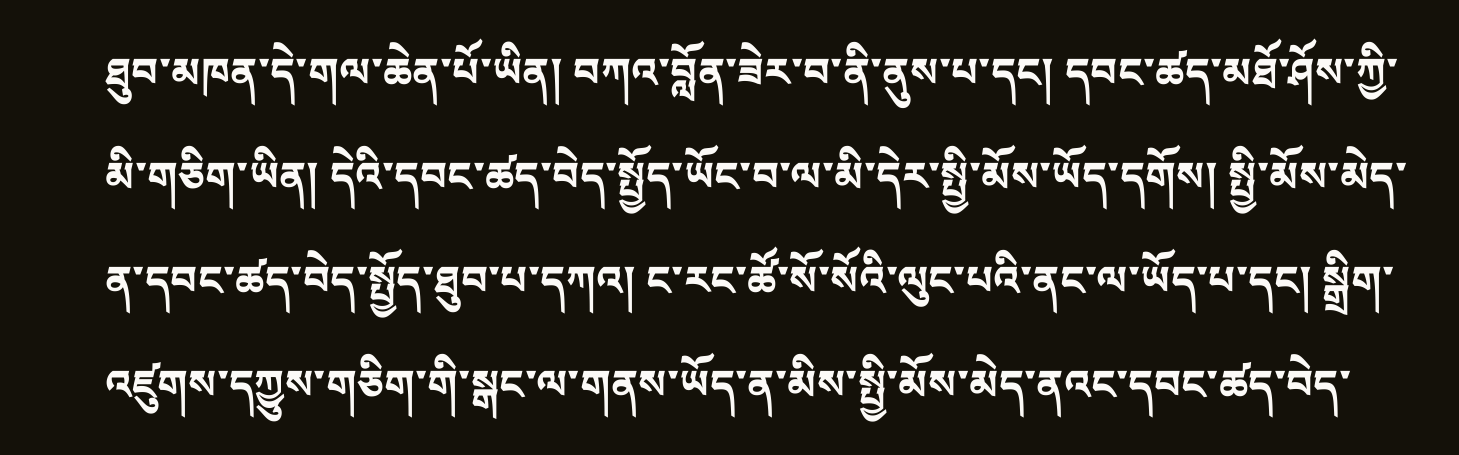ཐུབ་མཁན་དེ་གལ་ཆེན་པོ་ཡིན། བཀའ་བློན་ཟེར་བ་ནི་ནུས་པ་དང། དབང་ཚད་མཐོ་ཤོས་ཀྱི་མི་གཅིག་ཡིན། དེའི་དབང་ཚད་བེད་སྤྱོད་ཡོང་བ་ལ་མི་དེར་སྤྱི་མོས་ཡོད་དགོས། སྤྱི་མོས་མེད་ན་དབང་ཚད་བེད་སྤྱོད་ཐུབ་པ་དཀའ། ང་རང་ཚོ་སོ་སོའི་ལུང་པའི་ནང་ལ་ཡོད་པ་དང། སྒྲིག་འཛུགས་དཀྱུས་གཅིག་གི་སྒང་ལ་གནས་ཡོད་ན་མིས་སྤྱི་མོས་མེད་ནའང་དབང་ཚད་བེད་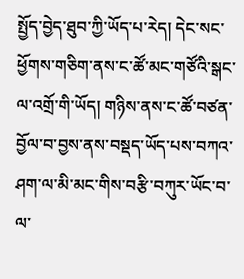སྤྱོད་བྱེད་ཐུབ་ཀྱི་ཡོད་པ་རེད། དེང་སང་ཕྱོགས་གཅིག་ནས་ང་ཚོ་མང་གཙོའི་སྒང་ལ་འགྲོ་གི་ཡོད། གཉིས་ནས་ང་ཚོ་བཙན་བྱོལ་བ་བྱས་ནས་བསྡད་ཡོད་པས་བཀའ་ཤག་ལ་མི་མང་གིས་བརྩི་བཀུར་ཡོང་བ་ལ་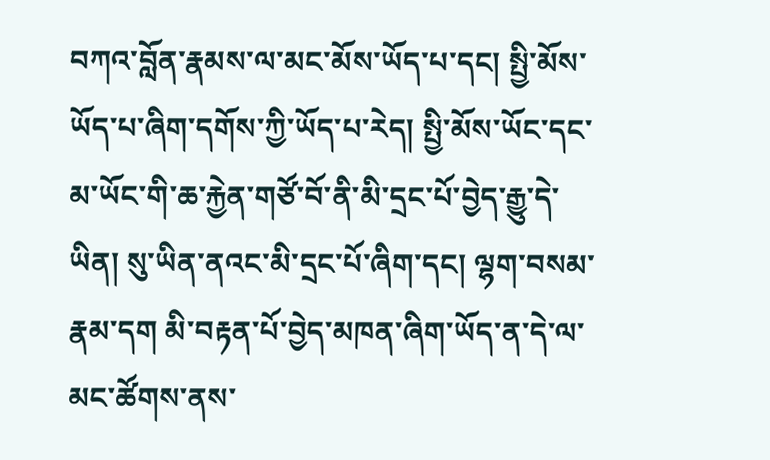བཀའ་བློན་རྣམས་ལ་མང་མོས་ཡོད་པ་དང། སྤྱི་མོས་ཡོད་པ་ཞིག་དགོས་ཀྱི་ཡོད་པ་རེད། སྤྱི་མོས་ཡོང་དང་མ་ཡོང་གི་ཆ་རྐྱེན་གཙོ་བོ་ནི་མི་དྲང་པོ་བྱེད་རྒྱུ་དེ་ཡིན། སུ་ཡིན་ནའང་མི་དྲང་པོ་ཞིག་དང། ལྷག་བསམ་རྣམ་དག མི་བརྟན་པོ་བྱེད་མཁན་ཞིག་ཡོད་ན་དེ་ལ་མང་ཚོགས་ནས་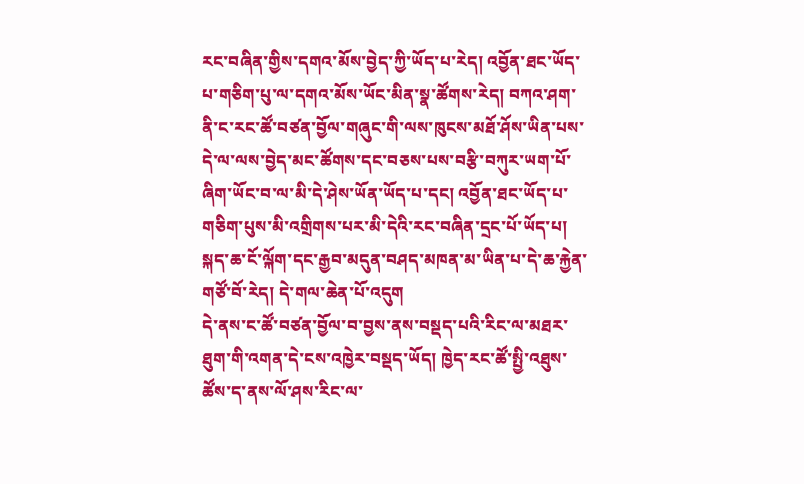རང་བཞིན་གྱིས་དགའ་མོས་བྱེད་ཀྱི་ཡོད་པ་རེད། འབྱོན་ཐང་ཡོད་པ་གཅིག་པུ་ལ་དགའ་མོས་ཡོང་མིན་སྣ་ཚོགས་རེད། བཀའ་ཤག་ནི་ང་རང་ཚོ་བཙན་བྱོལ་གཞུང་གི་ལས་ཁུངས་མཐོ་ཤོས་ཡིན་པས་དེ་ལ་ལས་བྱེད་མང་ཚོགས་དང་བཅས་པས་བརྩི་བཀུར་ཡག་པོ་ཞིག་ཡོང་བ་ལ་མི་དེ་ཤེས་ཡོན་ཡོད་པ་དང། འབྱོན་ཐང་ཡོད་པ་གཅིག་པུས་མི་འགྲིགས་པར་མི་དེའི་རང་བཞིན་དྲང་པོ་ཡོད་པ། སྐད་ཆ་ངོ་ལྐོག་དང་རྒྱབ་མདུན་བཤད་མཁན་མ་ཡིན་པ་དེ་ཆ་རྐྱེན་གཙོ་བོ་རེད། དེ་གལ་ཆེན་པོ་འདུག
དེ་ནས་ང་ཚོ་བཙན་བྱོལ་བ་བྱས་ནས་བསྡད་པའི་རིང་ལ་མཐར་ཐུག་གི་འགན་དེ་ངས་འཁྱེར་བསྡད་ཡོད། ཁྱེད་རང་ཚོ་སྤྱི་འཐུས་ཚོས་ད་ནས་ལོ་ཤས་རིང་ལ་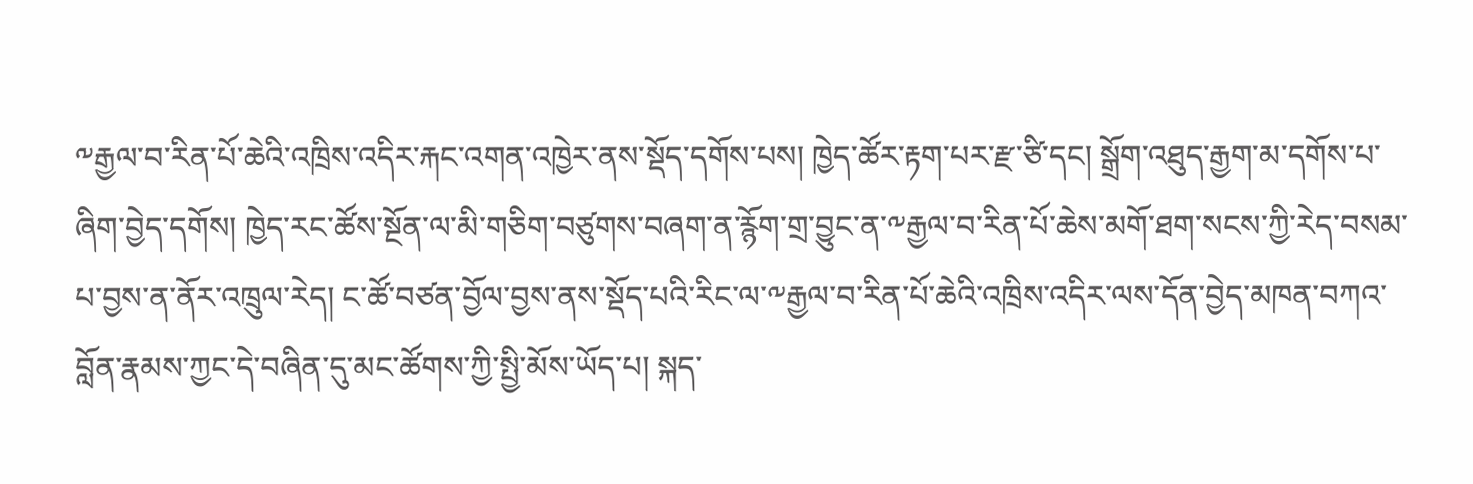༸རྒྱལ་བ་རིན་པོ་ཆེའི་འཁྲིས་འདིར་རྐང་འགན་འཁྱེར་ནས་སྡོད་དགོས་པས། ཁྱེད་ཚོར་རྟག་པར་རྫ་ཙི་དང། སྒྲོག་འཐུད་རྒྱག་མ་དགོས་པ་ཞིག་བྱེད་དགོས། ཁྱེད་རང་ཚོས་སྔོན་ལ་མི་གཅིག་བཙུགས་བཞག་ན་རྙོག་གྲ་བྱུང་ན་༸རྒྱལ་བ་རིན་པོ་ཆེས་མགོ་ཐག་སངས་ཀྱི་རེད་བསམ་པ་བྱས་ན་ནོར་འཁྲུལ་རེད། ང་ཚོ་བཙན་བྱོལ་བྱས་ནས་སྡོད་པའི་རིང་ལ་༸རྒྱལ་བ་རིན་པོ་ཆེའི་འཁྲིས་འདིར་ལས་དོན་བྱེད་མཁན་བཀའ་བློན་རྣམས་ཀྱང་དེ་བཞིན་དུ་མང་ཚོགས་ཀྱི་སྤྱི་མོས་ཡོད་པ། སྐད་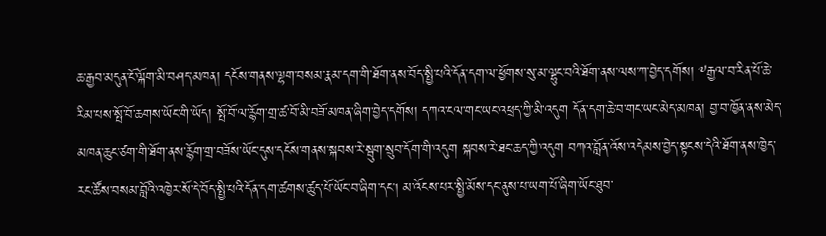ཆ་རྒྱབ་མདུན་ངོ་ལྐོག་མི་བཤད་མཁན། དངོས་གནས་ལྷག་བསམ་རྣམ་དག་གི་ཐོག་ནས་བོད་སྤྱི་པའི་དོན་དག་ལ་ཕྱོགས་སུ་མ་ལྷུང་བའི་ཐོག་ནས་ལས་ཀ་བྱེད་དགོས། ༸རྒྱལ་བ་རིན་པོ་ཆེ་རིམ་པས་སྤོ་བོ་ཆགས་ཡོང་གི་ཡོད། སྤོ་བོ་ལ་རྙོག་གྲ་ཚ་བོ་མི་བཟོ་མཁན་ཞིག་བྱེད་དགོས། དཀའ་ངལ་གང་ཡང་འཕྲད་ཀྱི་མི་འདུག དོན་དག་ཆེ་བ་གང་ཡང་མེད་མཁན། བྱ་བ་ཁྱོན་ནས་མེད་མཁན་ཆུང་ཙག་གི་ཐོག་ནས་རྙོག་གྲ་བཟོས་ཡོང་དུས་དངོས་གནས་སྐབས་རེ་སྦུག་སྲུབ་དོག་གི་འདུག སྐབས་རེ་ཐང་ཆད་ཀྱི་འདུག བཀའ་བློན་འོས་འདེམས་བྱེད་སྟངས་དེའི་ཐོག་ནས་ཁྱེད་རང་ཚོས་བསམ་བློའི་འཁྱེར་སོ་དེ་བོད་སྤྱི་པའི་དོན་དག་ཚགས་ཚུད་པོ་ཡོང་བ་ཞིག་དང། མ་འོངས་པར་སྤྱི་མོས་དང་ནུས་པ་ཡག་པོ་ཞིག་ཡོང་ཐུབ་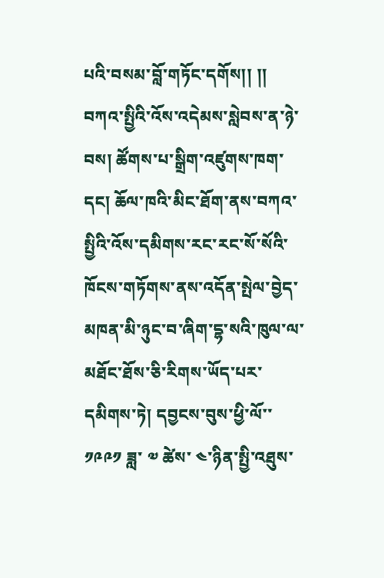པའི་བསམ་བློ་གཏོང་དགོས།། །།
བཀའ་སྤྱིའི་འོས་འདེམས་སླེབས་ན་ཉེ་བས། ཚོགས་པ་སྒྲིག་འཛུགས་ཁག་དང། ཆོལ་ཁའི་མིང་ཐོག་ནས་བཀའ་སྤྱིའི་འོས་དམིགས་རང་རང་སོ་སོའི་ཁོངས་གཏོགས་ནས་འདོན་སྤེལ་བྱེད་མཁན་མི་ཉུང་བ་ཞིག་དྷ་སའི་ཁུལ་ལ་མཐོང་ཐོས་ཅི་རིགས་ཡོད་པར་དམིགས་ཏེ། དབྱངས་བུས་ཕྱི་ལོ་་༡༩༩༡ ཟླ་ ༧ ཚེས་ ༤་ཉིན་སྤྱི་འཐུས་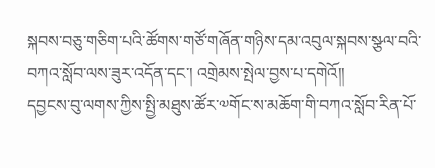སྐབས་བཅུ་གཅིག་པའི་ཚོགས་གཙོ་གཞོན་གཉིས་དམ་འབུལ་སྐབས་སྩལ་བའི་བཀའ་སློབ་ལས་ཟུར་འདོན་དང་། འགྲེམས་སྤེལ་བྱས་པ་དགེའོ།།
དབྱངས་བུ་ལགས་ཀྱིས་སྤྱི་མཐུས་ཚོར་༧གོང་ས་མཆོག་གི་བཀའ་སློབ་རིན་པོ་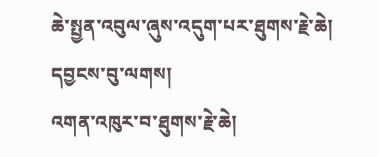ཆེ་སྤྱན་འབུལ་ཞུས་འདུག་པར་ཐུགས་རྗེ་ཆེ།
དབྱངས་བུ་ལགས།
འགན་འཁུར་བ་ཐུགས་རྗེ་ཆེ།